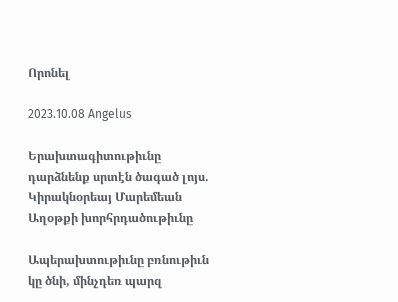Որոնել

2023.10.08 Angelus

Երախտագիտութիւնը դարձնենք սրտէն ծագած լոյս. Կիրակնօրեայ Մարեմեան Աղօթքի խորհրդածութիւնը

Ապերախտութիւնը բռնութիւն կը ծնի, մինչդեռ պարզ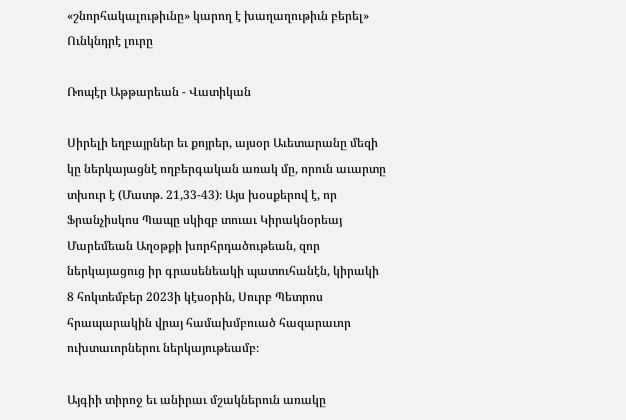«շնորհակալութիւնը» կարող է խաղաղութիւն բերել»
Ունկնդրէ լուրը

Ռոպէր Աթթարեան - Վատիկան

Սիրելի եղբայրներ եւ քոյրեր, այսօր Աւետարանը մեզի կը ներկայացնէ ողբերգական առակ մը, որուն աւարտը տխուր է (Մատթ. 21,33-43)։ Այս խօսքերով է, որ Ֆրանչիսկոս Պապը սկիզբ տուաւ Կիրակնօրեայ Մարեմեան Աղօթքի խորհրդածութեան, զոր ներկայացուց իր գրասենեակի պատուհանէն, կիրակի 8 հոկտեմբեր 2023ի կէսօրին, Սուրբ Պետրոս հրապարակին վրայ համախմբուած հազարաւոր ուխտաւորներու ներկայութեամբ։

Այգիի տիրոջ եւ անիրաւ մշակներուն առակը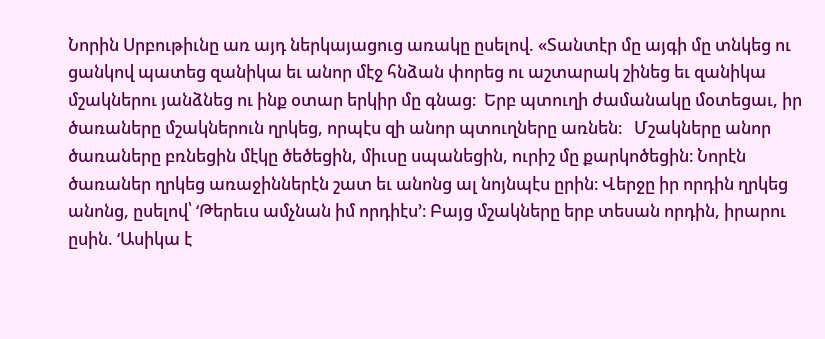Նորին Սրբութիւնը առ այդ ներկայացուց առակը ըսելով. «Տանտէր մը այգի մը տնկեց ու ցանկով պատեց զանիկա եւ անոր մէջ հնձան փորեց ու աշտարակ շինեց եւ զանիկա մշակներու յանձնեց ու ինք օտար երկիր մը գնաց։  Երբ պտուղի ժամանակը մօտեցաւ, իր ծառաները մշակներուն ղրկեց, որպէս զի անոր պտուղները առնեն։   Մշակները անոր ծառաները բռնեցին մէկը ծեծեցին, միւսը սպանեցին, ուրիշ մը քարկոծեցին։ Նորէն ծառաներ ղրկեց առաջիններէն շատ եւ անոնց ալ նոյնպէս ըրին։ Վերջը իր որդին ղրկեց անոնց, ըսելով՝ ‘Թերեւս ամչնան իմ որդիէս’։ Բայց մշակները երբ տեսան որդին, իրարու ըսին. ‘Ասիկա է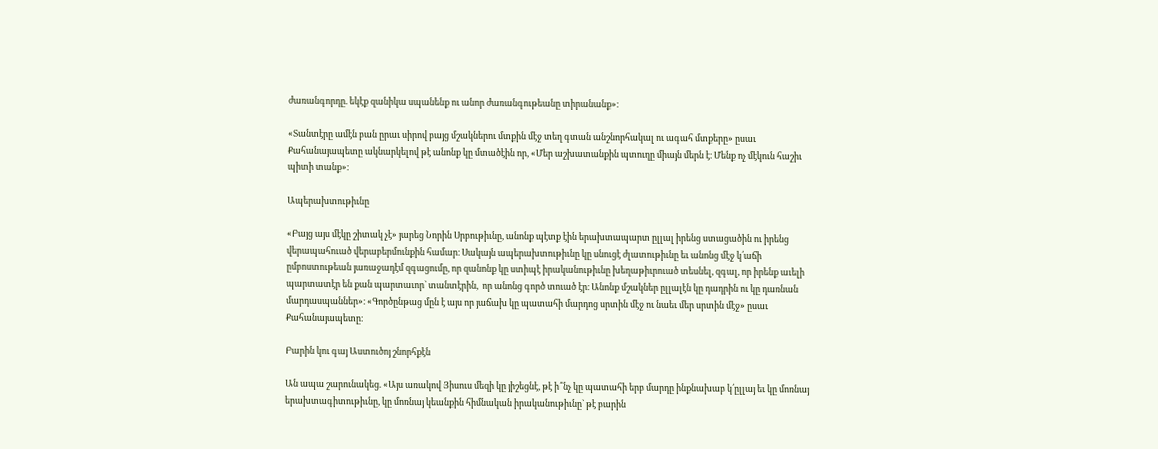ժառանգորդը. եկէք զանիկա սպանենք ու անոր ժառանգութեանը տիրանանք»։

«Տանտէրը ամէն բան ըրաւ սիրով բայց մշակներու մտքին մէջ տեղ գտան անշնորհակալ ու ագահ մտքերը» ըսաւ Քահանայապետը ակնարկելով թէ անոնք կը մտածէին որ, «Մեր աշխատանքին պտուղը միայն մերն է։ Մենք ոչ մէկուն հաշիւ պիտի տանք»։

Ապերախտութիւնը

«Բայց այս մէկը շիտակ չէ» յարեց Նորին Սրբութիւնը, անոնք պէտք էին երախտապարտ ըլլալ իրենց ստացածին ու իրենց վերապահուած վերաբերմունքին համար։ Սակայն ապերախտութիւնը կը սնուցէ ժլատութիւնը եւ անոնց մէջ կ՛աճի ըմբոստութեան յառաջադէմ զգացումը, որ զանոնք կը ստիպէ իրականութիւնը խեղաթիւրուած տեսնել, զգալ, որ իրենք աւելի պարտատէր են քան պարտաւոր` տանտէրին,  որ անոնց գործ տուած էր։ Անոնք մշակներ ըլլալէն կը դադրին ու կը դառնան մարդասպաններ»։ «Գործընթաց մըն է այս որ յաճախ կը պատահի մարդոց սրտին մէջ ու նաեւ մեր սրտին մէջ» ըսաւ Քահանայապետը։

Բարին կու գայ Աստուծոյ շնորհքէն

Ան ապա շարունակեց. «Այս առակով Յիսուս մեզի կը յիշեցնէ, թէ ի՞նչ կը պատահի երբ մարդը ինքնախաբ կ՛ըլլայ եւ կը մոռնայ երախտագիտութիւնը, կը մոռնայ կեանքին հիմնական իրականութիւնը` թէ բարին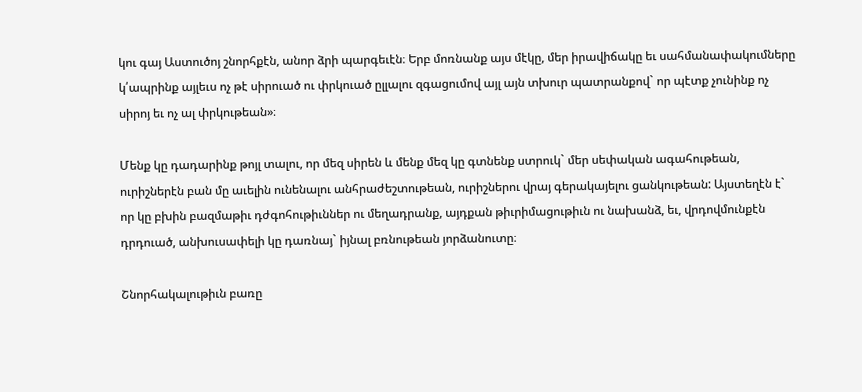կու գայ Աստուծոյ շնորհքէն, անոր ձրի պարգեւէն։ Երբ մոռնանք այս մէկը, մեր իրավիճակը եւ սահմանափակումները կ՛ապրինք այլեւս ոչ թէ սիրուած ու փրկուած ըլլալու զգացումով այլ այն տխուր պատրանքով` որ պէտք չունինք ոչ սիրոյ եւ ոչ ալ փրկութեան»։

Մենք կը դադարինք թոյլ տալու, որ մեզ սիրեն և մենք մեզ կը գտնենք ստրուկ` մեր սեփական ագահութեան, ուրիշներէն բան մը աւելին ունենալու անհրաժեշտութեան, ուրիշներու վրայ գերակայելու ցանկութեան: Այստեղէն է` որ կը բխին բազմաթիւ դժգոհութիւններ ու մեղադրանք, այդքան թիւրիմացութիւն ու նախանձ, եւ, վրդովմունքէն դրդուած, անխուսափելի կը դառնայ` իյնալ բռնութեան յորձանուտը։

Շնորհակալութիւն բառը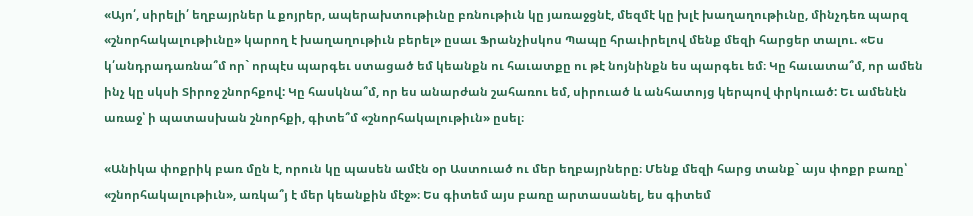«Այո՛, սիրելի՛ եղբայրներ և քոյրեր, ապերախտութիւնը բռնութիւն կը յառաջցնէ, մեզմէ կը խլէ խաղաղութիւնը, մինչդեռ պարզ «շնորհակալութիւնը» կարող է խաղաղութիւն բերել» ըսաւ Ֆրանչիսկոս Պապը հրաւիրելով մենք մեզի հարցեր տալու. «Ես կ՛անդրադառնա՞մ որ` որպէս պարգեւ ստացած եմ կեանքն ու հաւատքը ու թէ նոյնինքն ես պարգեւ եմ։ Կը հաւատա՞մ, որ ամեն ինչ կը սկսի Տիրոջ շնորհքով: Կը հասկնա՞մ, որ ես անարժան շահառու եմ, սիրուած և անհատոյց կերպով փրկուած: Եւ ամենէն առաջ՝ ի պատասխան շնորհքի, գիտե՞մ «շնորհակալութիւն» ըսել։

«Անիկա փոքրիկ բառ մըն է, որուն կը պասեն ամէն օր Աստուած ու մեր եղբայրները։ Մենք մեզի հարց տանք` այս փոքր բառը՝ «շնորհակալութիւն», առկա՞յ է մեր կեանքին մէջ»։ Ես գիտեմ այս բառը արտասանել, ես գիտեմ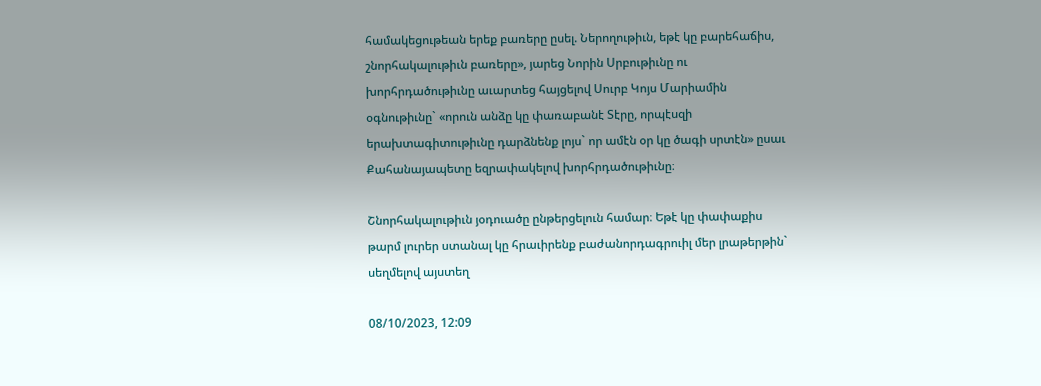համակեցութեան երեք բառերը ըսել. Ներողութիւն, եթէ կը բարեհաճիս, շնորհակալութիւն բառերը», յարեց Նորին Սրբութիւնը ու խորհրդածութիւնը աւարտեց հայցելով Սուրբ Կոյս Մարիամին օգնութիւնը` «որուն անձը կը փառաբանէ Տէրը, որպէսզի երախտագիտութիւնը դարձնենք լոյս` որ ամէն օր կը ծագի սրտէն» ըսաւ Քահանայապետը եզրափակելով խորհրդածութիւնը։

Շնորհակալութիւն յօդուածը ընթերցելուն համար։ Եթէ կը փափաքիս թարմ լուրեր ստանալ կը հրաւիրենք բաժանորդագրուիլ մեր լրաթերթին` սեղմելով այստեղ

08/10/2023, 12:09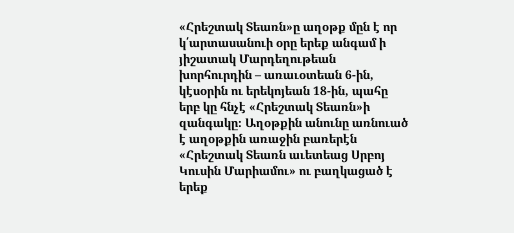«Հրեշտակ Տեառն»ը աղօթք մըն է որ կ՛արտասանուի օրը երեք անգամ ի յիշատակ Մարդեղութեան խորհուրդին – առաւօտեան 6-ին, կէսօրին ու երեկոյեան 18-ին, պահը երբ կը հնչէ «Հրեշտակ Տեառն»ի զանգակը։ Աղօթքին անունը առնուած է աղօթքին առաջին բառերէն «Հրեշտակ Տեառն աւետեաց Սրբոյ Կուսին Մարիամու» ու բաղկացած է երեք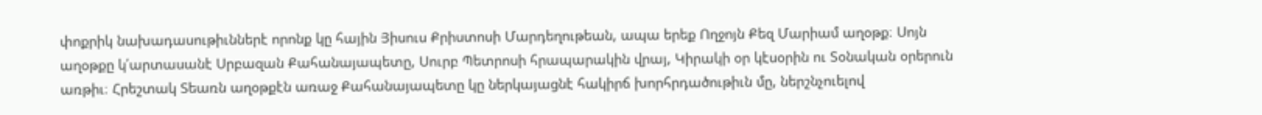փոքրիկ նախադասութիւններէ որոնք կը հային Յիսուս Քրիստոսի Մարդեղութեան, ապա երեք Ողջոյն Քեզ Մարիամ աղօթք։ Սոյն աղօթքը կ՛արտասանէ Սրբազան Քահանայապետը, Սուրբ Պետրոսի հրապարակին վրայ, Կիրակի օր կէսօրին ու Տօնական օրերուն առթիւ։ Հրեշտակ Տեառն աղօթքէն առաջ Քահանայապետը կը ներկայացնէ հակիրճ խորհրդածութիւն մը, ներշնչուելով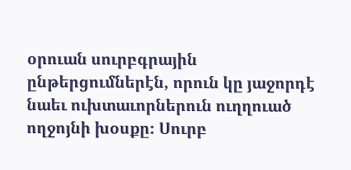օրուան սուրբգրային ընթերցումներէն, որուն կը յաջորդէ նաեւ ուխտաւորներուն ուղղուած ողջոյնի խօսքը։ Սուրբ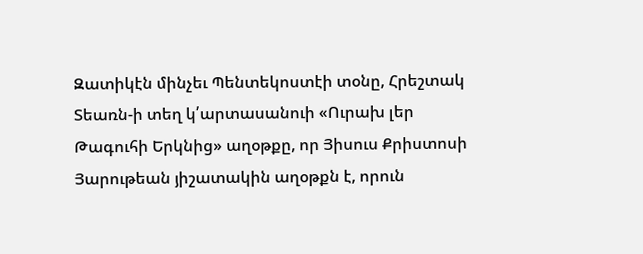Զատիկէն մինչեւ Պենտեկոստէի տօնը, Հրեշտակ Տեառն-ի տեղ կ՛արտասանուի «Ուրախ լեր Թագուհի Երկնից» աղօթքը, որ Յիսուս Քրիստոսի Յարութեան յիշատակին աղօթքն է, որուն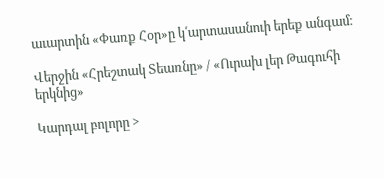աւարտին «Փառք Հօր»ը կ՛արտասանուի երեք անգամ։

Վերջին «Հրեշտակ Տեառնը» / «Ուրախ լեր Թագուհի երկնից»

Կարդալ բոլորը >